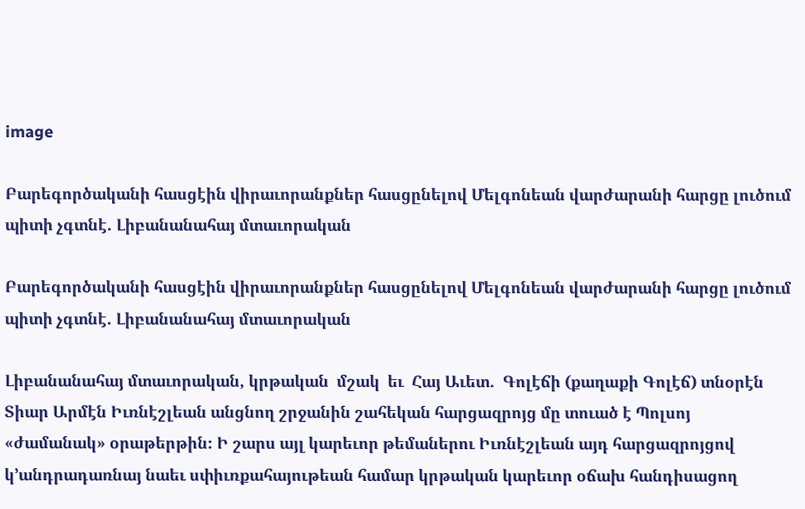image

Բարեգործականի հասցէին վիրաւորանքներ հասցընելով Մելգոնեան վարժարանի հարցը լուծում պիտի չգտնէ. Լիբանանահայ մտաւորական

Բարեգործականի հասցէին վիրաւորանքներ հասցընելով Մելգոնեան վարժարանի հարցը լուծում պիտի չգտնէ. Լիբանանահայ մտաւորական

Լիբանանահայ մտաւորական, կրթական  մշակ  եւ  Հայ Աւետ.  Գոլէճի (քաղաքի Գոլէճ) տնօրէն Տիար Արմէն Իւռնէշլեան անցնող շրջանին շահեկան հարցազրոյց մը տուած է Պոլսոյ «ժամանակ» օրաթերթին։ Ի շարս այլ կարեւոր թեմաներու Իւռնէշլեան այդ հարցազրոյցով կ՚անդրադառնայ նաեւ սփիւռքահայութեան համար կրթական կարեւոր օճախ հանդիսացող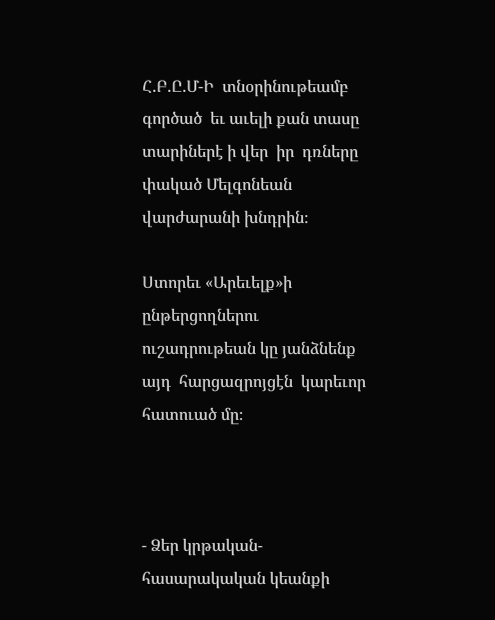Հ.Բ.Ը.Մ-Ի  տնօրինութեամբ գործած  եւ աւելի քան տասը տարիներէ ի վեր  իր  դռները փակած Մելգոնեան վարժարանի խնդրին։

Ստորեւ «Արեւելք»ի  ընթերցողներու  ուշադրութեան կը յանձնենք  այդ  հարցազրոյցէն  կարեւոր  հատուած մը։



- Ձեր կրթական-հասարակական կեանքի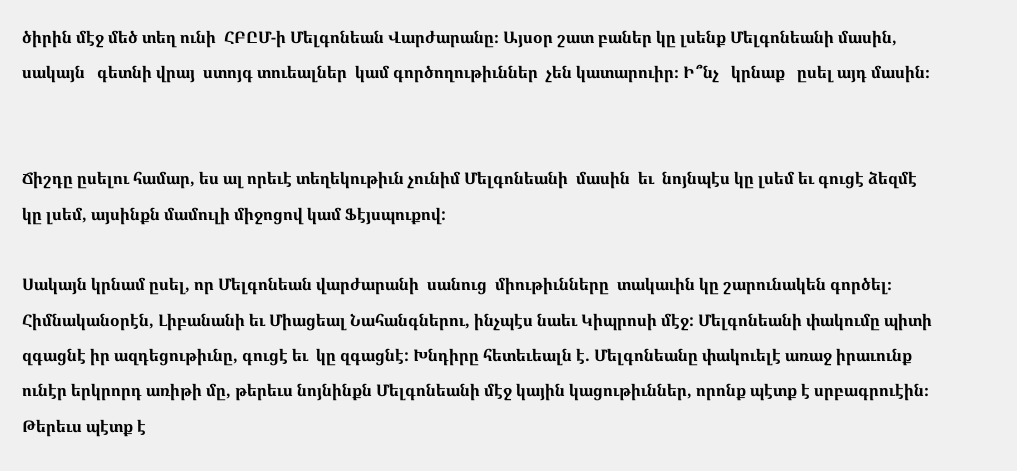ծիրին մէջ մեծ տեղ ունի  ՀԲԸՄ-ի Մելգոնեան Վարժարանը։ Այսօր շատ բաներ կը լսենք Մելգոնեանի մասին,   սակայն   գետնի վրայ  ստոյգ տուեալներ  կամ գործողութիւններ  չեն կատարուիր։ Ի՞նչ   կրնաք   ըսել այդ մասին։


Ճիշդը ըսելու համար, ես ալ որեւէ տեղեկութիւն չունիմ Մելգոնեանի  մասին  եւ  նոյնպէս կը լսեմ եւ գուցէ ձեզմէ կը լսեմ, այսինքն մամուլի միջոցով կամ Ֆէյսպուքով:

Սակայն կրնամ ըսել, որ Մելգոնեան վարժարանի  սանուց  միութիւնները  տակաւին կը շարունակեն գործել։ Հիմնականօրէն, Լիբանանի եւ Միացեալ Նահանգներու, ինչպէս նաեւ Կիպրոսի մէջ: Մելգոնեանի փակումը պիտի զգացնէ իր ազդեցութիւնը, գուցէ եւ  կը զգացնէ: Խնդիրը հետեւեալն է. Մելգոնեանը փակուելէ առաջ իրաւունք ունէր երկրորդ առիթի մը, թերեւս նոյնինքն Մելգոնեանի մէջ կային կացութիւններ, որոնք պէտք է սրբագրուէին։ Թերեւս պէտք է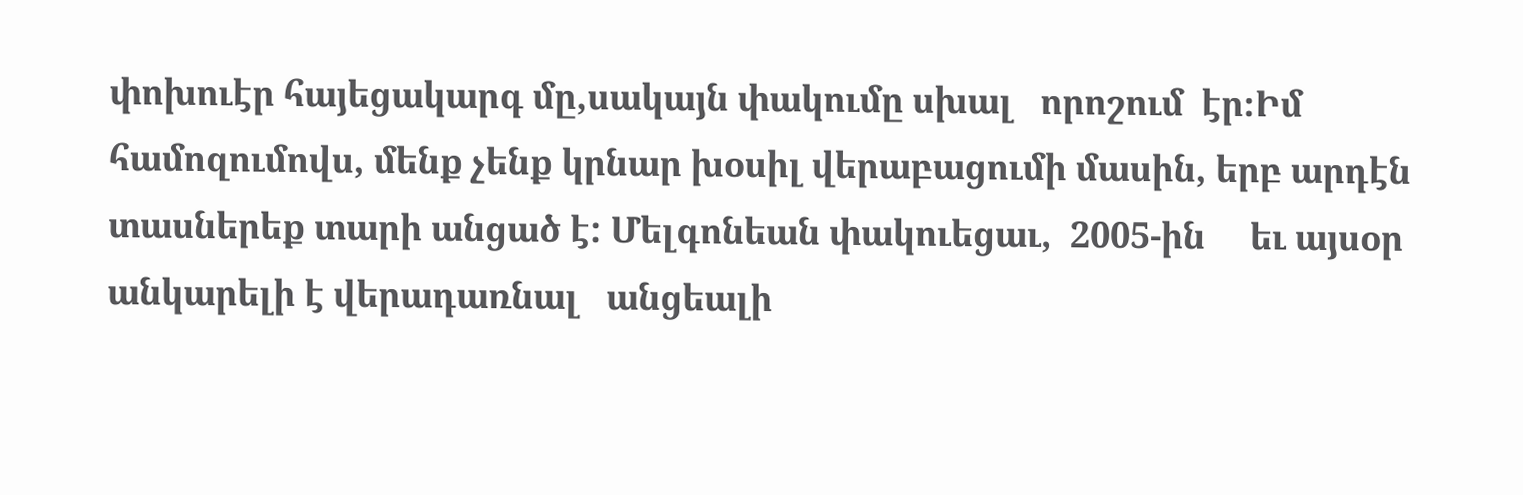փոխուէր հայեցակարգ մը,սակայն փակումը սխալ   որոշում  էր։Իմ համոզումովս, մենք չենք կրնար խօսիլ վերաբացումի մասին, երբ արդէն տասներեք տարի անցած է: Մելգոնեան փակուեցաւ,  2005-ին     եւ այսօր անկարելի է վերադառնալ   անցեալի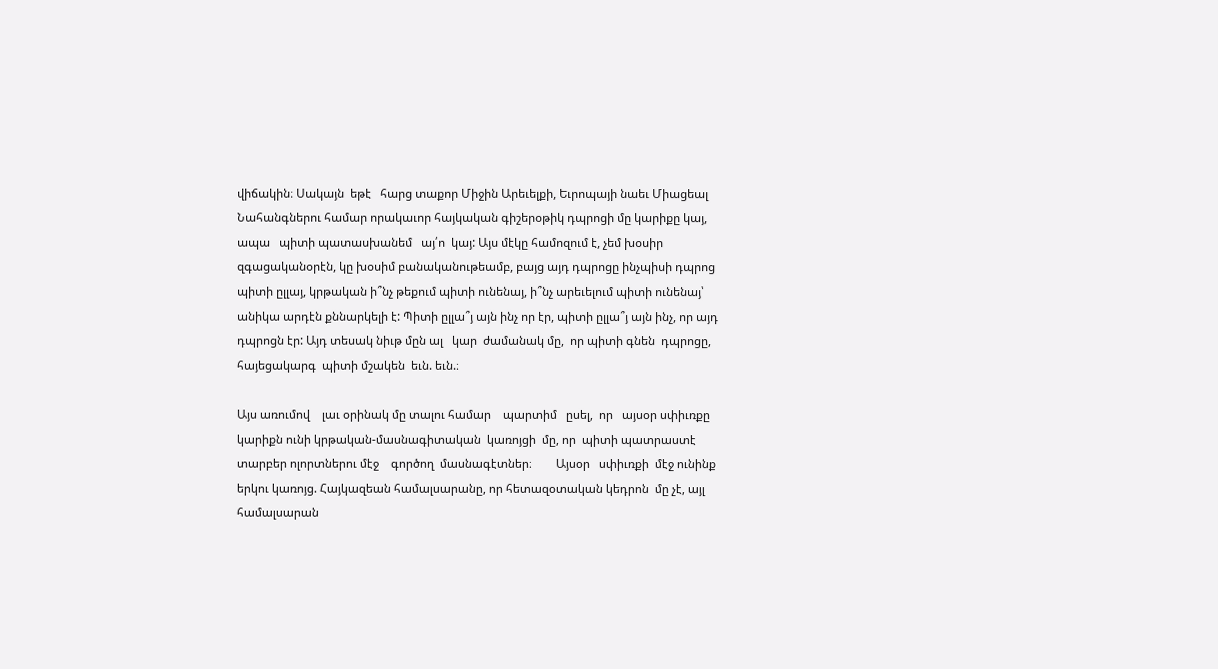վիճակին։ Սակայն  եթէ   հարց տաքոր Միջին Արեւելքի, Եւրոպայի նաեւ Միացեալ Նահանգներու համար որակաւոր հայկական գիշերօթիկ դպրոցի մը կարիքը կայ,  ապա   պիտի պատասխանեմ   այ՛ո  կայ: Այս մէկը համոզում է, չեմ խօսիր զգացականօրէն, կը խօսիմ բանականութեամբ, բայց այդ դպրոցը ինչպիսի դպրոց պիտի ըլլայ, կրթական ի՞նչ թեքում պիտի ունենայ, ի՞նչ արեւելում պիտի ունենայ՝ անիկա արդէն քննարկելի է: Պիտի ըլլա՞յ այն ինչ որ էր, պիտի ըլլա՞յ այն ինչ, որ այդ դպրոցն էր: Այդ տեսակ նիւթ մըն ալ   կար  ժամանակ մը,  որ պիտի գնեն  դպրոցը, հայեցակարգ  պիտի մշակեն  եւն. եւն.։

Այս առումով    լաւ օրինակ մը տալու համար    պարտիմ   ըսել,  որ   այսօր սփիւռքը  կարիքն ունի կրթական-մասնագիտական  կառոյցի  մը, որ  պիտի պատրաստէ  տարբեր ոլորտներու մէջ    գործող  մասնագէտներ։        Այսօր   սփիւռքի  մէջ ունինք   երկու կառոյց. Հայկազեան համալսարանը, որ հետազօտական կեդրոն  մը չէ, այլ համալսարան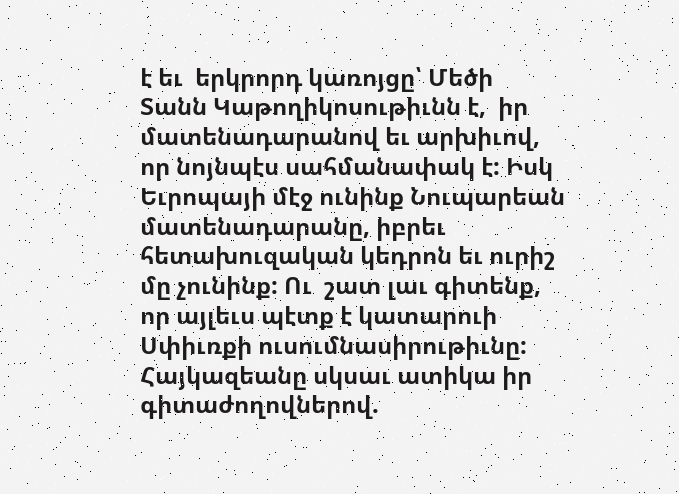է եւ  երկրորդ կառոյցը՝ Մեծի Տանն Կաթողիկոսութիւնն է,  իր մատենադարանով եւ արխիւով, որ նոյնպէս սահմանափակ է: Իսկ Եւրոպայի մէջ ունինք Նուպարեան մատենադարանը, իբրեւ հետախուզական կեդրոն եւ ուրիշ մը չունինք: Ու  շատ լաւ գիտենք, որ այլեւս պէտք է կատարուի Սփիւռքի ուսումնասիրութիւնը: Հայկազեանը սկսաւ ատիկա իր գիտաժողովներով.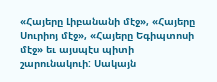«Հայերը Լիբանանի մէջ», «Հայերը Սուրիոյ մէջ», «Հայերը Եգիպտոսի մէջ» եւ այսպէս պիտի շարունակուի: Սակայն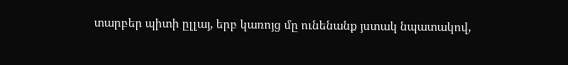տարբեր պիտի ըլլայ, երբ կառոյց մը ունենանք յստակ նպատակով,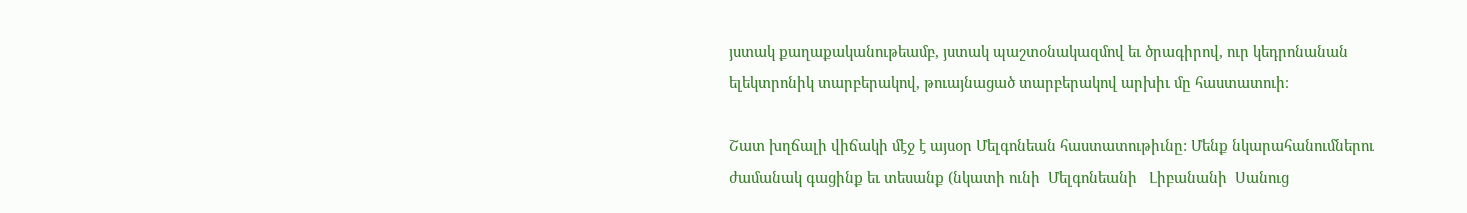յստակ քաղաքականութեամբ, յստակ պաշտօնակազմով եւ ծրագիրով, ուր կեդրոնանան ելեկտրոնիկ տարբերակով, թուայնացած տարբերակով արխիւ մը հաստատուի։

Շատ խղճալի վիճակի մէջ է այսօր Մելգոնեան հաստատութիւնը: Մենք նկարահանումներու ժամանակ գացինք եւ տեսանք (նկատի ունի  Մելգոնեանի   Լիբանանի  Սանուց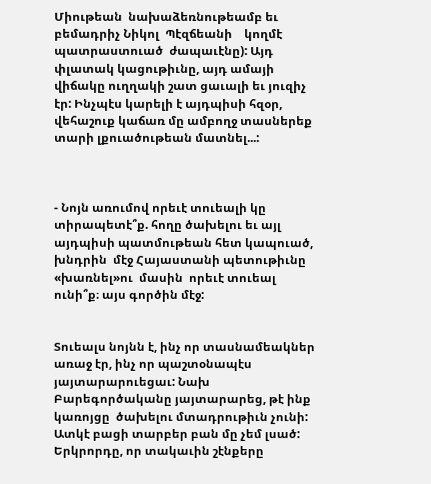Միութեան  նախաձեռնութեամբ եւ   բեմադրիչ Նիկոլ  Պէզճեանի    կողմէ պատրաստուած  ժապաւէնը): Այդ փլատակ կացութիւնը, այդ ամայի վիճակը ուղղակի շատ ցաւալի եւ յուզիչ էր: Ինչպէս կարելի է այդպիսի հզօր, վեհաշուք կաճառ մը ամբողջ տասներեք տարի լքուածութեան մատնել...:



- Նոյն առումով որեւէ տուեալի կը տիրապետէ՞ք. հողը ծախելու եւ այլ այդպիսի պատմութեան հետ կապուած, խնդրին  մէջ Հայաստանի պետութիւնը «խառնել»ու  մասին  որեւէ տուեալ ունի՞ք։ այս գործին մէջ:


Տուեալս նոյնն է, ինչ որ տասնամեակներ առաջ էր, ինչ որ պաշտօնապէս յայտարարուեցաւ: Նախ Բարեգործականը յայտարարեց, թէ ինք  կառոյցը  ծախելու մտադրութիւն չունի: Ատկէ բացի տարբեր բան մը չեմ լսած: Երկրորդը, որ տակաւին շէնքերը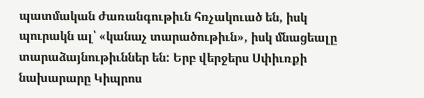պատմական ժառանգութիւն հռչակուած են, իսկ պուրակն ալ՝ «կանաչ տարածութիւն», իսկ մնացեալը տարաձայնութիւններ են: Երբ վերջերս Սփիւռքի նախարարը Կիպրոս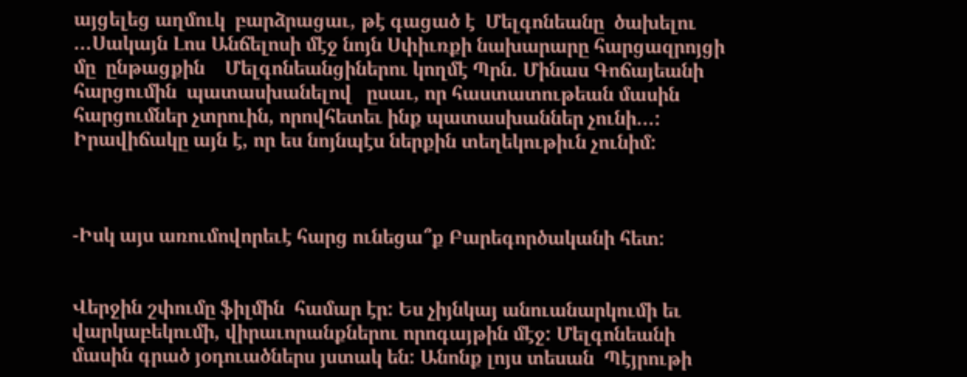այցելեց աղմուկ  բարձրացաւ, թէ գացած է  Մելգոնեանը  ծախելու ...Սակայն Լոս Անճելոսի մէջ նոյն Սփիւռքի նախարարը հարցազրոյցի մը  ընթացքին    Մելգոնեանցիներու կողմէ Պրն. Մինաս Գոճայեանի  հարցումին  պատասխանելով   ըսաւ, որ հաստատութեան մասին հարցումներ չտրուին, որովհետեւ ինք պատասխաններ չունի...: Իրավիճակը այն է, որ ես նոյնպէս ներքին տեղեկութիւն չունիմ:



-Իսկ այս առումովորեւէ հարց ունեցա՞ք Բարեգործականի հետ:


Վերջին շփումը ֆիլմին  համար էր: Ես չիյնկայ անուանարկումի եւ վարկաբեկումի, վիրաւորանքներու որոգայթին մէջ: Մելգոնեանի   մասին գրած յօդուածներս յստակ են: Անոնք լոյս տեսան  Պէյրութի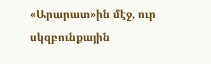«Արարատ»ին մէջ, ուր սկզբունքային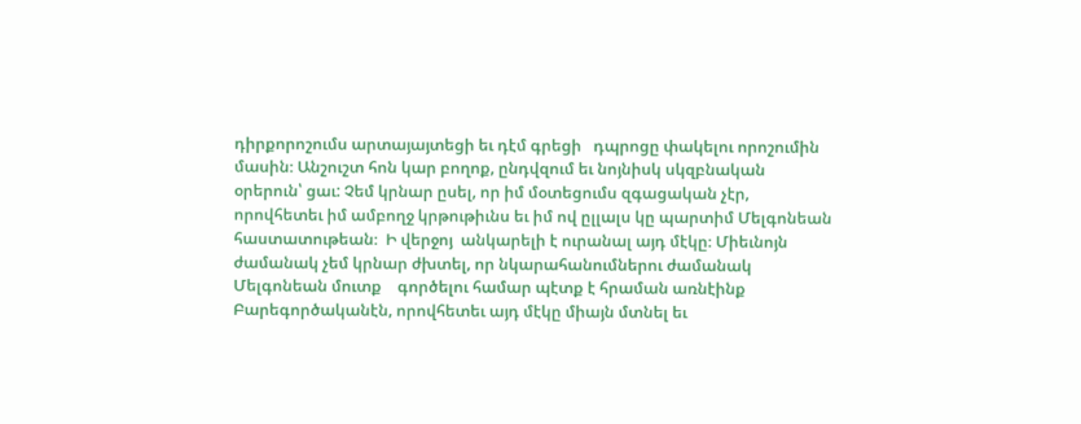դիրքորոշումս արտայայտեցի եւ դէմ գրեցի   դպրոցը փակելու որոշումին մասին։ Անշուշտ հոն կար բողոք, ընդվզում եւ նոյնիսկ սկզբնական օրերուն՝ ցաւ: Չեմ կրնար ըսել, որ իմ մօտեցումս զգացական չէր, որովհետեւ իմ ամբողջ կրթութիւնս եւ իմ ով ըլլալս կը պարտիմ Մելգոնեան հաստատութեան։  Ի վերջոյ  անկարելի է ուրանալ այդ մէկը։ Միեւնոյն ժամանակ չեմ կրնար ժխտել, որ նկարահանումներու ժամանակ Մելգոնեան մուտք    գործելու համար պէտք է հրաման առնէինք Բարեգործականէն, որովհետեւ այդ մէկը միայն մտնել եւ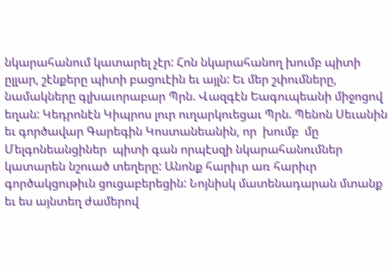նկարահանում կատարել չէր: Հոն նկարահանող խումբ պիտի ըլլար, շէնքերը պիտի բացուէին եւ այլն: Եւ մեր շփումները, նամակները գլխաւորաբար Պրն. Վազգէն Եագուպեանի միջոցով եղան: Կեդրոնէն Կիպրոս լուր ուղարկուեցաւ Պրն. Պենոն Սեւանին եւ գործավար Գարեգին Կոստանեանին, որ  խումբ  մը Մելգոնեանցիներ  պիտի գան որպէսզի նկարահանումներ կատարեն նշուած տեղերը: Անոնք հարիւր առ հարիւր գործակցութիւն ցուցաբերեցին: Նոյնիսկ մատենադարան մտանք եւ ես այնտեղ ժամերով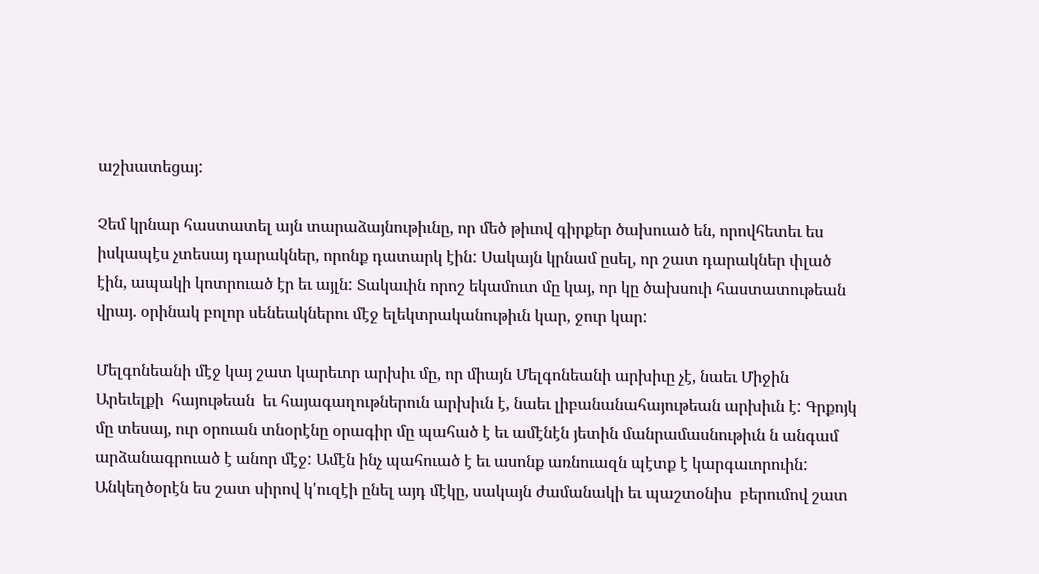աշխատեցայ:

Չեմ կրնար հաստատել այն տարաձայնութիւնը, որ մեծ թիւով գիրքեր ծախուած են, որովհետեւ ես իսկապէս չտեսայ դարակներ, որոնք դատարկ էին: Սակայն կրնամ ըսել, որ շատ դարակներ փլած էին, ապակի կոտրուած էր եւ այլն: Տակաւին որոշ եկամուտ մը կայ, որ կը ծախսուի հաստատութեան վրայ. օրինակ բոլոր սենեակներու մէջ ելեկտրականութիւն կար, ջուր կար:

Մելգոնեանի մէջ կայ շատ կարեւոր արխիւ մը, որ միայն Մելգոնեանի արխիւը չէ, նաեւ Միջին Արեւելքի  հայութեան  եւ հայագաղութներուն արխիւն է, նաեւ լիբանանահայութեան արխիւն է: Գրքոյկ մը տեսայ, ուր օրուան տնօրէնը օրագիր մը պահած է եւ ամէնէն յետին մանրամասնութիւն ն անգամ արձանագրուած է անոր մէջ: Ամէն ինչ պահուած է եւ ասոնք առնուազն պէտք է կարգաւորուին: Անկեղծօրէն ես շատ սիրով կ'ուզէի ընել այդ մէկը, սակայն ժամանակի եւ պաշտօնիս  բերումով շատ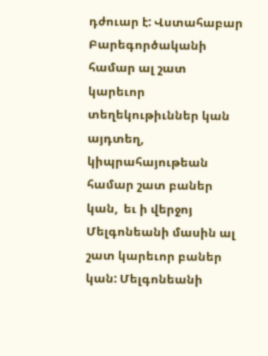դժուար է: Վստահաբար Բարեգործականի համար ալ շատ կարեւոր տեղեկութիւններ կան այդտեղ, կիպրահայութեան համար շատ բաներ կան,  եւ ի վերջոյ  Մելգոնեանի մասին ալ  շատ կարեւոր բաներ կան: Մելգոնեանի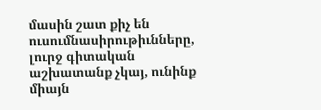մասին շատ քիչ են ուսումնասիրութիւնները, լուրջ գիտական աշխատանք չկայ, ունինք միայն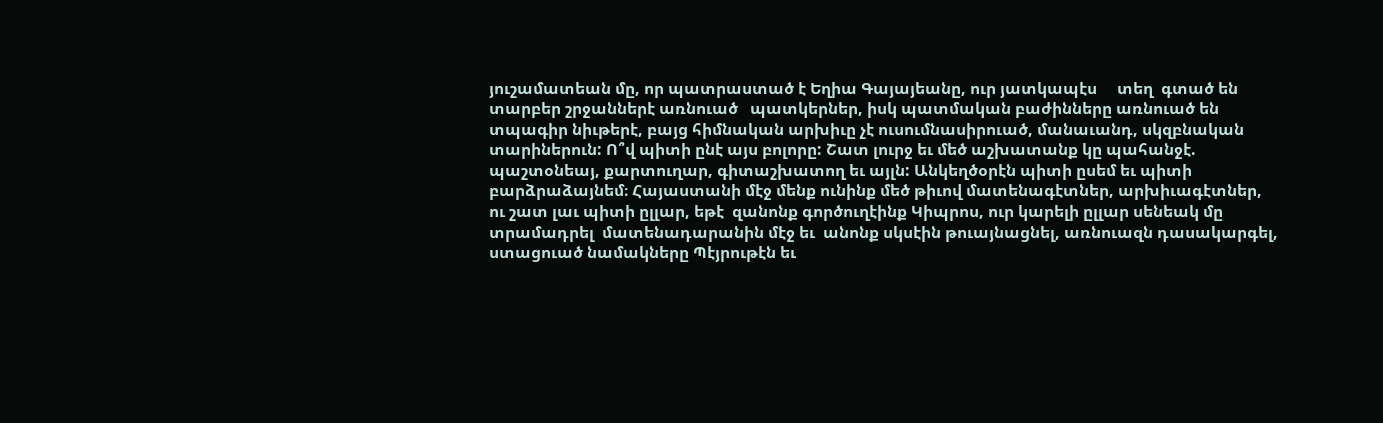յուշամատեան մը, որ պատրաստած է Եղիա Գայայեանը, ուր յատկապէս     տեղ  գտած են   տարբեր շրջաններէ առնուած   պատկերներ, իսկ պատմական բաժինները առնուած են տպագիր նիւթերէ, բայց հիմնական արխիւը չէ ուսումնասիրուած, մանաւանդ, սկզբնական տարիներուն: Ո՞վ պիտի ընէ այս բոլորը: Շատ լուրջ եւ մեծ աշխատանք կը պահանջէ. պաշտօնեայ, քարտուղար, գիտաշխատող եւ այլն: Անկեղծօրէն պիտի ըսեմ եւ պիտի բարձրաձայնեմ։ Հայաստանի մէջ մենք ունինք մեծ թիւով մատենագէտներ, արխիւագէտներ, ու շատ լաւ պիտի ըլլար, եթէ  զանոնք գործուղէինք Կիպրոս, ուր կարելի ըլլար սենեակ մը տրամադրել  մատենադարանին մէջ եւ  անոնք սկսէին թուայնացնել, առնուազն դասակարգել, ստացուած նամակները Պէյրութէն եւ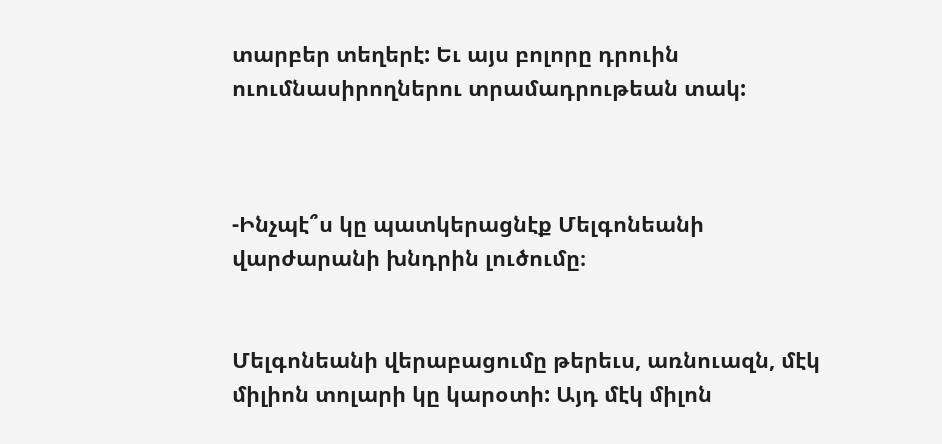տարբեր տեղերէ: Եւ այս բոլորը դրուին ուումնասիրողներու տրամադրութեան տակ:



-Ինչպէ՞ս կը պատկերացնէք Մելգոնեանի  վարժարանի խնդրին լուծումը։


Մելգոնեանի վերաբացումը թերեւս, առնուազն, մէկ միլիոն տոլարի կը կարօտի: Այդ մէկ միլոն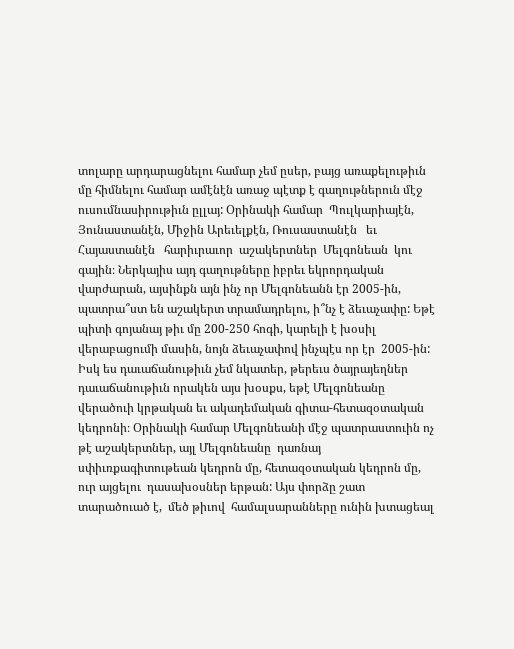տոլարը արդարացնելու համար չեմ ըսեր, բայց առաքելութիւն մը հիմնելու համար ամէնէն առաջ պէտք է գաղութներուն մէջ ուսումնասիրութիւն ըլլայ: Օրինակի համար  Պուլկարիայէն,  Յունաստանէն, Միջին Արեւելքէն, Ռուսաստանէն   եւ  Հայաստանէն   հարիւրաւոր  աշակերտներ  Մելգոնեան  կու գային։ Ներկայիս այդ գաղութները իբրեւ եկրորդական վարժարան, այսինքն այն ինչ որ Մելգոնեանն էր 2005-ին,  պատրա՞ստ են աշակերտ տրամադրելու, ի՞նչ է ձեւաչափը: Եթէ պիտի գոյանայ թիւ մը 200-250 հոգի, կարելի է խօսիլ վերաբացումի մասին, նոյն ձեւաչափով ինչպէս որ էր  2005-ին: Իսկ ես դաւաճանութիւն չեմ նկատեր, թերեւս ծայրայեղներ դաւաճանութիւն որակեն այս խօսքս, եթէ Մելգոնեանը վերածուի կրթական եւ ակադեմական գիտա-հետազօտական կեդրոնի։ Օրինակի համար Մելգոնեանի մէջ պատրաստուին ոչ թէ աշակերտներ, այլ Մելգոնեանը  դառնայ սփիւռքագիտութեան կեդրոն մը, հետազօտական կեդրոն մը, ուր այցելու  դասախօսներ երթան: Այս փորձը շատ տարածուած է,  մեծ թիւով  համալսարանները ունին խտացեալ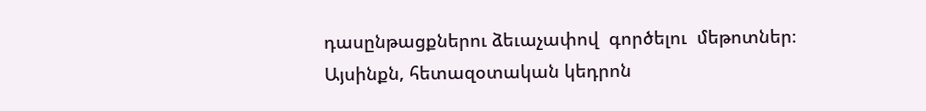դասընթացքներու ձեւաչափով  գործելու  մեթոտներ։  Այսինքն, հետազօտական կեդրոն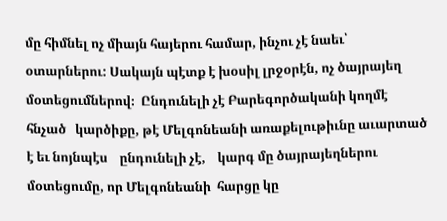մը հիմնել ոչ միայն հայերու համար, ինչու չէ նաեւ՝ օտարներու: Սակայն պէտք է խօսիլ լրջօրէն, ոչ ծայրայեղ մօտեցումներով։  Ընդունելի չէ Բարեգործականի կողմէ  հնչած   կարծիքը, թէ Մելգոնեանի առաքելութիւնը աւարտած է եւ նոյնպէս    ընդունելի չէ,    կարգ մը ծայրայեղներու մօտեցումը, որ Մելգոնեանի  հարցը կը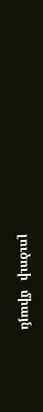լուծուի   միայն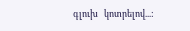գլուխ   կոտրելով...: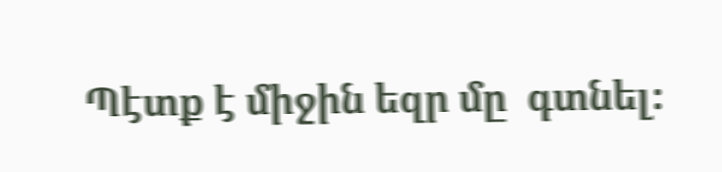Պէտք է միջին եզր մը  գտնել։